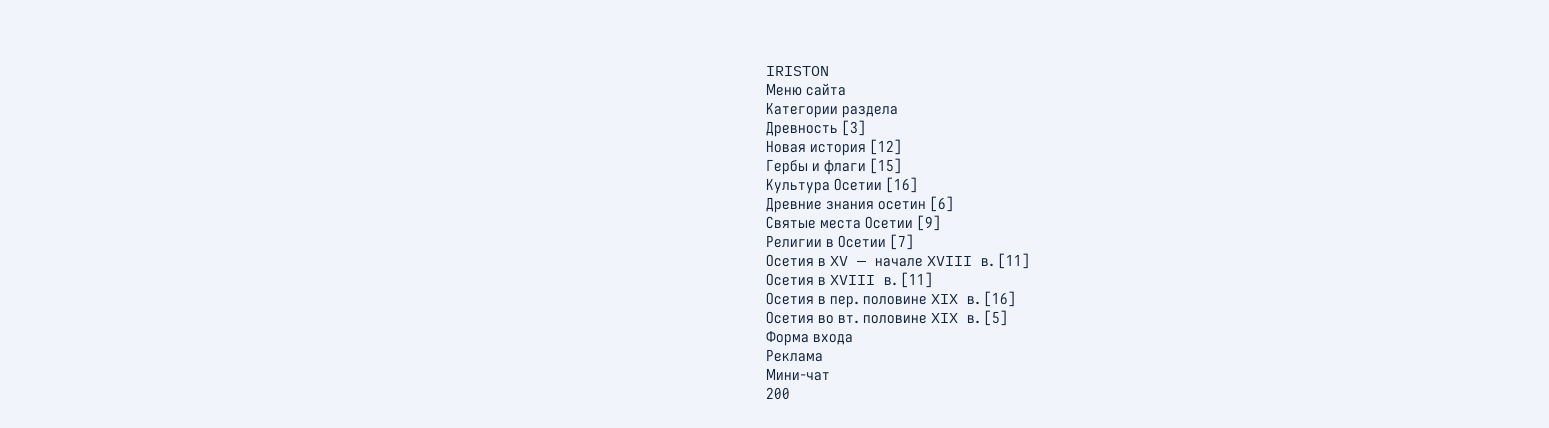IRISTON
Меню сайта
Категории раздела
Древность [3]
Новая история [12]
Гербы и флаги [15]
Культура Осетии [16]
Древние знания осетин [6]
Святые места Осетии [9]
Религии в Осетии [7]
Осетия в XV — начале XVIII в. [11]
Осетия в XVIII в. [11]
Осетия в пер. половине XIX в. [16]
Осетия во вт. половине XIX в. [5]
Форма входа
Реклама
Мини-чат
200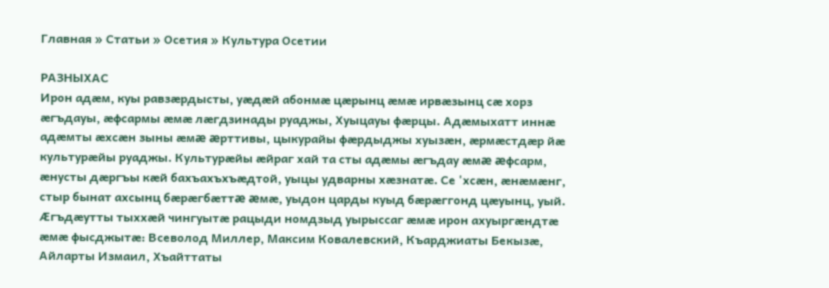Главная » Статьи » Осетия » Культура Осетии

РАЗНЫХАС
Ирон адæм, куы равзæрдысты, уæдæй абонмæ цæрынц æмæ ирвæзынц сæ хорз æгъдауы, æфсармы æмæ лæгдзинады руаджы, Хуыцауы фæрцы. Адæмыхатт иннæ адæмты æхсæн зыны æмæ æрттивы, цыкурайы фæрдыджы хуызæн, æрмæстдæр йæ культурæйы руаджы. Культурæйы æйраг хай та сты адæмы æгъдау æмæ æфсарм, æнусты дæргъы кæй бахъахъхъæдтой, уыцы удварны хæзнатæ. Се 'хсæн, æнæмæнг, стыр бынат ахсынц бæрæгбæттæ æмæ, уыдон царды куыд бæрæггонд цæуынц, уый. Æгъдæутты тыххæй чингуытæ рацыди номдзыд уырыссаг æмæ ирон ахуыргæндтæ æмæ фысджытæ: Всеволод Миллер, Максим Ковалевский, Къарджиаты Бекызæ, Айларты Измаил, Хъайттаты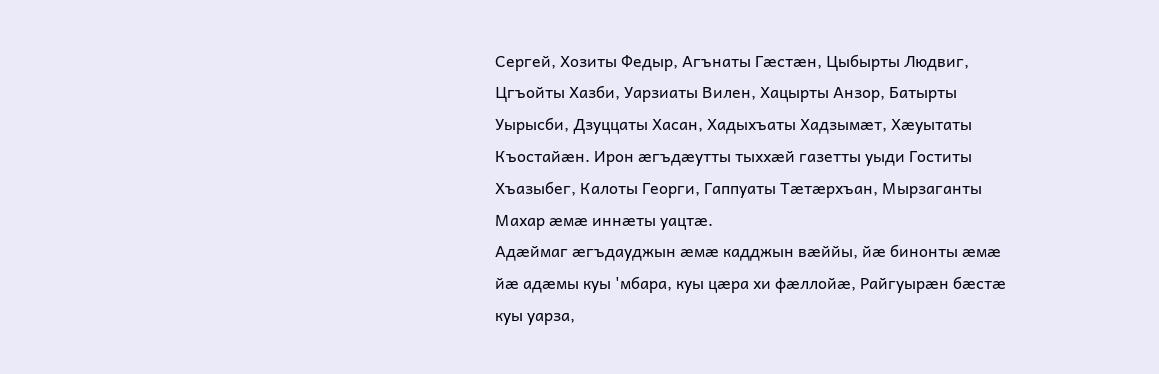Сергей, Хозиты Федыр, Агънаты Гæстæн, Цыбырты Людвиг, Цгъойты Хазби, Уарзиаты Вилен, Хацырты Анзор, Батырты Уырысби, Дзуццаты Хасан, Хадыхъаты Хадзымæт, Хæуытаты Къостайæн. Ирон æгъдæутты тыххæй газетты уыди Гоститы Хъазыбег, Калоты Георги, Гаппуаты Тæтæрхъан, Мырзаганты Махар æмæ иннæты уацтæ.
Адæймаг æгъдауджын æмæ кадджын вæййы, йæ бинонты æмæ йæ адæмы куы 'мбара, куы цæра хи фæллойæ, Райгуырæн бæстæ куы уарза,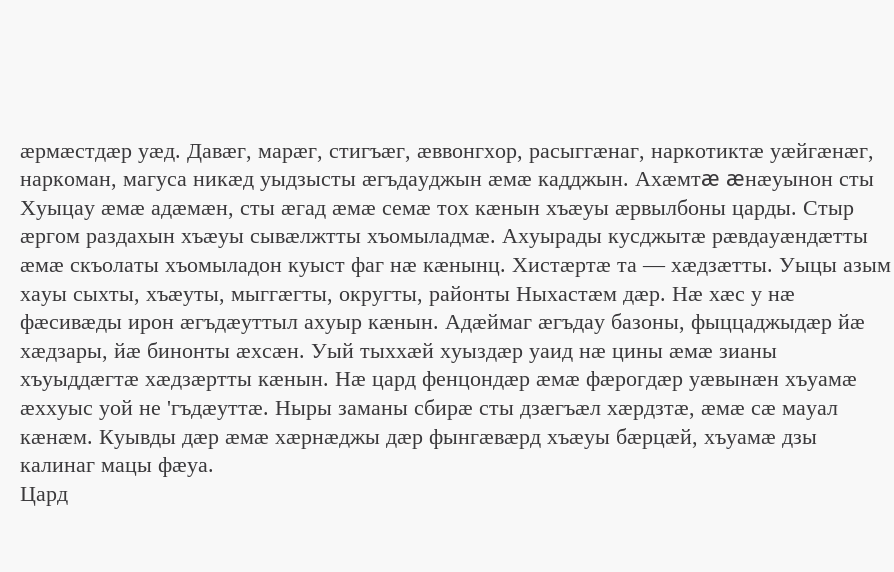æрмæстдæр уæд. Давæг, марæг, стигъæг, æввонгхор, расыггæнаг, наркотиктæ уæйгæнæг, наркоман, магуса никæд уыдзысты æгъдауджын æмæ кадджын. Ахæмтæ æнæуынон сты Хуыцау æмæ адæмæн, сты æгад æмæ семæ тох кæнын хъæуы æрвылбоны царды. Стыр æргом раздахын хъæуы сывæлжтты хъомыладмæ. Ахуырады кусджытæ рæвдауæндæтты æмæ скъолаты хъомыладон куыст фаг нæ кæнынц. Хистæртæ та — хæдзæтты. Уыцы азым хауы сыхты, хъæуты, мыггæгты, округты, районты Ныхастæм дæр. Нæ хæс у нæ фæсивæды ирон æгъдæуттыл ахуыр кæнын. Адæймаг æгъдау базоны, фыццаджыдæр йæ хæдзары, йæ бинонты æхсæн. Уый тыххæй хуыздæр уаид нæ цины æмæ зианы хъуыддæгтæ хæдзæртты кæнын. Нæ цард фенцондæр æмæ фæрогдæр уæвынæн хъуамæ æххуыс уой не 'гъдæуттæ. Ныры заманы сбирæ сты дзæгъæл хæрдзтæ, æмæ сæ мауал кæнæм. Куывды дæр æмæ хæрнæджы дæр фынгæвæрд хъæуы бæрцæй, хъуамæ дзы калинаг мацы фæуа.
Цард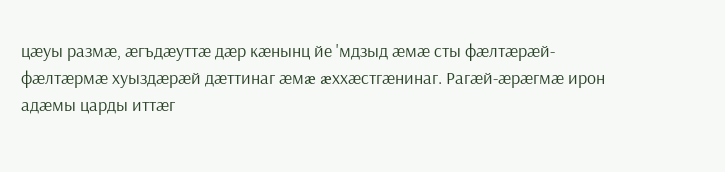цæуы размæ, æгъдæуттæ дæр кæнынц йе 'мдзыд æмæ сты фæлтæрæй-фæлтæрмæ хуыздæрæй дæттинаг æмæ æххæстгæнинаг. Рагæй-æрæгмæ ирон адæмы царды иттæг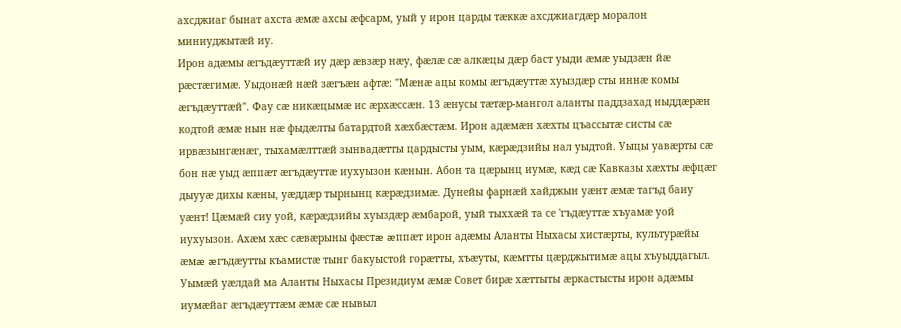ахсджиаг бынат ахста æмæ ахсы æфсарм, уый у ирон царды тæккæ ахсджиагдæр моралон миниуджытæй иу.
Ирон адæмы æгъдæуттæй иу дæр æвзæр нæу, фæлæ сæ алкæцы дæр баст уыди æмæ уыдзæн йæ рæстæгимæ. Уыдонæй нæй зæгъæн афтæ: "Мæнæ ацы комы æгъдæуттæ хуыздæр сты иннæ комы æгъдæуттæй". Фау сæ никæцымæ ис æрхæссæн. 13 æнусы тæтæр-мангол аланты паддзахад ныддæрæн кодтой æмæ нын нæ фыдæлты батардтой хæхбæстæм. Ирон адæмæн хæхты цъассытæ систы сæ ирвæзынгæнæг, тыхамæлттæй зынвадæтты цардысты уым, кæрæдзийы нал уыдтой. Уыцы уавæрты сæ бон нæ уыд æппæт æгъдæуттæ иухуызон кæнын. Абон та цæрынц иумæ, кæд сæ Кавказы хæхты æфцæг дыууæ дихы кæны, уæддæр тырнынц кæрæдзимæ. Дунейы фарнæй хайджын уæнт æмæ тагъд баиу уæнт! Цæмæй сиу уой, кæрæдзийы хуыздæр æмбарой, уый тыххæй та се 'гъдæуттæ хъуамæ уой иухуызон. Ахæм хæс сæвæрыны фæстæ æппæт ирон адæмы Аланты Ныхасы хистæрты, культурæйы æмæ æгъдæутты къамистæ тынг бакуыстой горæтты, хъæуты, кæмтты цæрджытимæ ацы хъуыддагыл. Уымæй уæлдай ма Аланты Ныхасы Президиум æмæ Совет бирæ хæттыты æркастысты ирон адæмы иумæйаг æгъдæуттæм æмæ сæ нывыл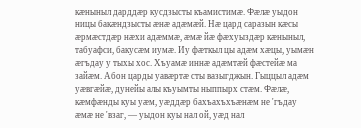кæныныл дарддæр кусдзысты къамистимæ. Фæлæ уыдон ницы бакæндзысты æнæ адæмæй. Нæ цард саразын кæсы æрмæстдæр нæхи адæммæ, æмæ йæ фæхуыздæр кæныныл, табуафси, бакусæм иумæ. Иу фæткыл цы адæм хæцы, уымæн æгъдау у тыхы хос. Хъуамæ иннæ адæмтæй фæстейæ ма зайæм. Абон царды уавæртæ сты вазыгджын. Гыццыл адæм уæвгæйæ, дунейы алы къуымты ныппырх стæм. Фæлæ, кæмфæнды куы уæм, уæддæр бахъахъхъæнæм не 'гъдау æмæ не 'взаг, — уыдон куы нал ой, уæд нал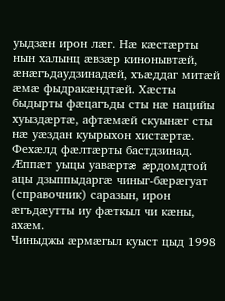уыдзæн ирон лæг. Нæ кæстæрты нын халынц æвзæр кинонывтæй, æнæгъдаудзинадæй, хъæддаг митæй æмæ фыдракæндтæй. Хæсты быдырты фæцагъды сты нæ нацийы хуыздæртæ, афтæмæй скуынæг сты нæ уæздан куырыхон хистæртæ. Фехæлд фæлтæрты бастдзинад. Æппæт уыцы уавæртæ æрдомдтой ацы дзыппыдаргæ чиныг-бæрæгуат (справочник) саразын, ирон æгъдæутты иу фæткыл чи кæны, ахæм.
Чиныджы æрмæгыл куыст цыд 1998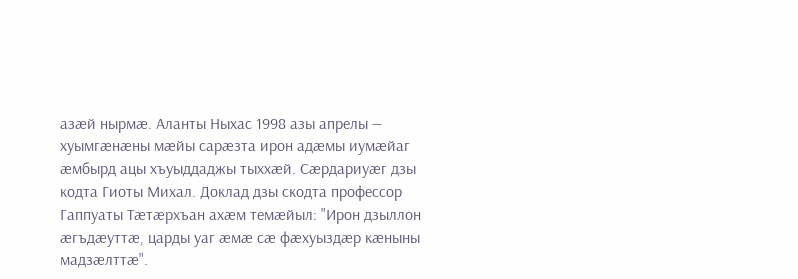азæй нырмæ. Аланты Ныхас 1998 азы апрелы — хуымгæнæны мæйы сарæзта ирон адæмы иумæйаг æмбырд ацы хъуыддаджы тыххæй. Сæрдариуæг дзы кодта Гиоты Михал. Доклад дзы скодта профессор Гаппуаты Тæтæрхъан ахæм темæйыл: "Ирон дзыллон æгъдæуттæ, царды уаг æмæ сæ фæхуыздæр кæныны мадзæлттæ".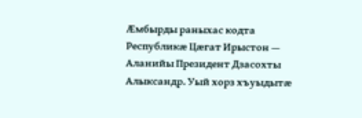Æмбырды раныхас кодта Республикæ Цæгат Ирыстон — Аланийы Президент Дзасохты Алыксандр. Уый хорз хъуыдытæ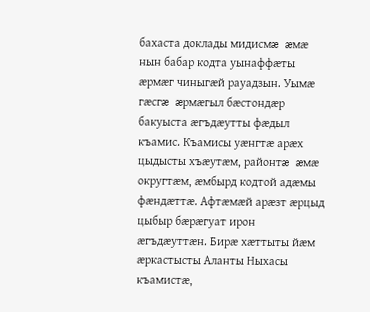бахаста доклады мидисмæ æмæ нын бабар кодта уынаффæты æрмæг чиныгæй рауадзын. Уымæ гæсгæ æрмæгыл бæстондæр бакуыста æгъдæутты фæдыл къамис. Къамисы уæнгтæ арæх цыдысты хъæутæм, районтæ æмæ округтæм, æмбырд кодтой адæмы фæндæттæ. Афтæмæй арæзт æрцыд цыбыр бæрæгуат ирон æгъдæуттæн. Бирæ хæттыты йæм æркастысты Аланты Ныхасы къамистæ,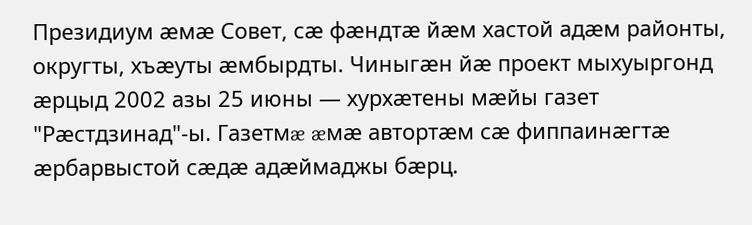Президиум æмæ Совет, сæ фæндтæ йæм хастой адæм районты, округты, хъæуты æмбырдты. Чиныгæн йæ проект мыхуыргонд æрцыд 2002 азы 25 июны — хурхæтены мæйы газет "Рæстдзинад"-ы. Газетмæ æмæ автортæм сæ фиппаинæгтæ æрбарвыстой сæдæ адæймаджы бæрц.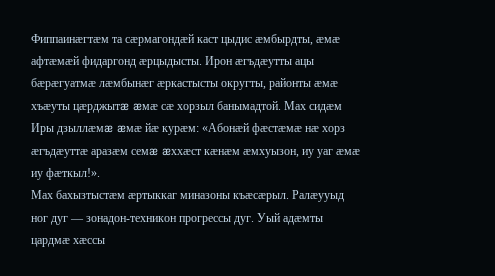Фиппаинæгтæм та сæрмагондæй каст цыдис æмбырдты, æмæ афтæмæй фидаргонд æрцыдысты. Ирон æгъдæутты ацы бæрæгуатмæ лæмбынæг æркастысты округты, районты æмæ хъæуты цæрджытæ æмæ сæ хорзыл банымадтой. Мах сидæм Иры дзыллæмæ æмæ йæ курæм: «Абонæй фæстæмæ нæ хорз æгъдæуттæ аразæм семæ æххæст кæнæм æмхуызон, иу уаг æмæ иу фæткыл!».
Мах бахызтыстæм æртыккаг миназоны къæсæрыл. Ралæууыд ног дуг — зонадон-техникон прогрессы дуг. Уый адæмты цардмæ хæссы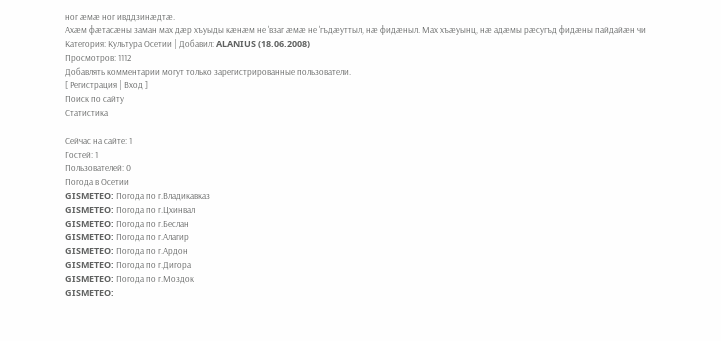ног æмæ ног ивддзинæдтæ.
Ахæм фæтасæны заман мах дæр хъуыды кæнæм не 'взаг æмæ не 'гъдæуттыл, нæ фидæныл. Мах хъæуынц, нæ адæмы рæсугъд фидæны пайдайæн чи
Категория: Культура Осетии | Добавил: ALANIUS (18.06.2008)
Просмотров: 1112
Добавлять комментарии могут только зарегистрированные пользователи.
[ Регистрация | Вход ]
Поиск по сайту
Статистика

Сейчас на сайте: 1
Гостей: 1
Пользователей: 0
Погода в Осетии
GISMETEO: Погода по г.Владикавказ
GISMETEO: Погода по г.Цхинвал
GISMETEO: Погода по г.Беслан
GISMETEO: Погода по г.Алагир
GISMETEO: Погода по г.Ардон
GISMETEO: Погода по г.Дигора
GISMETEO: Погода по г.Моздок
GISMETEO: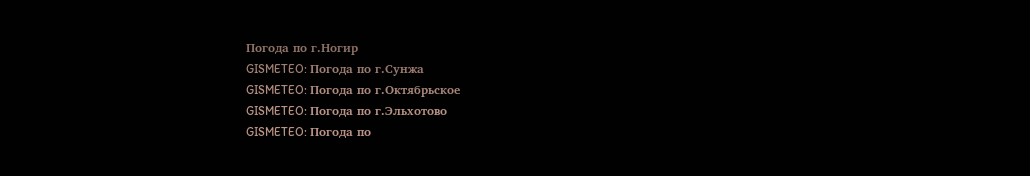Погода по г.Ногир
GISMETEO: Погода по г.Сунжа
GISMETEO: Погода по г.Октябрьское
GISMETEO: Погода по г.Эльхотово
GISMETEO: Погода по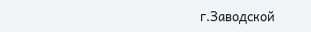г.Заводской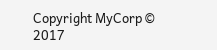Copyright MyCorp © 2017